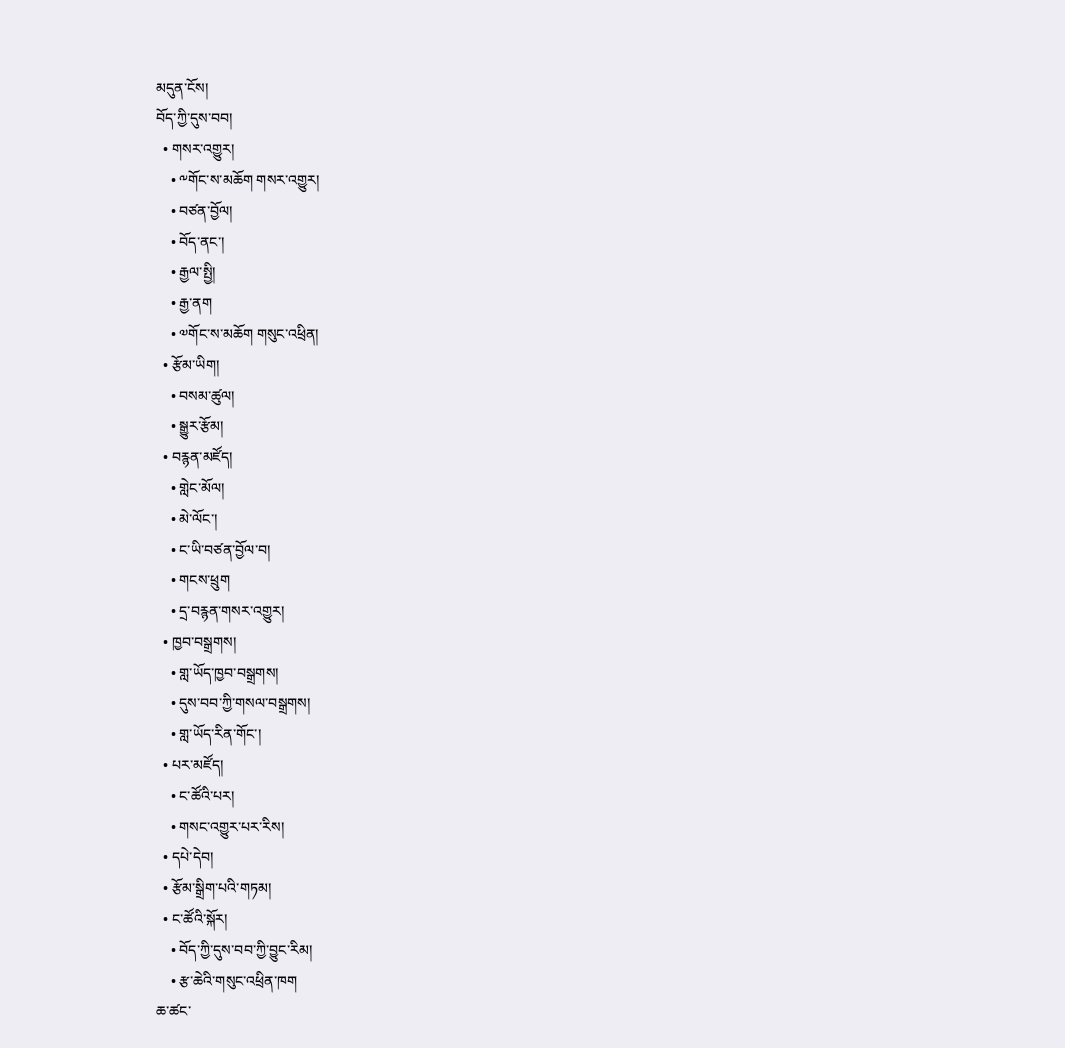མདུན་ངོས།
བོད་ཀྱི་དུས་བབ།
  • གསར་འགྱུར།
    • ༸གོང་ས་མཆོག གསར་འགྱུར།
    • བཙན་བྱོལ།
    • བོད་ནང་།
    • རྒྱལ་སྤྱི།
    • རྒྱ་ནག
    • ༧གོང་ས་མཆོག གསུང་འཕྲིན།
  • རྩོམ་ཡིག།
    • བསམ་ཚུལ།
    • སྒྱུར་རྩོམ།
  • བརྙན་མཛོད།
    • གླེང་མོལ།
    • མེ་ལོང་།
    • ང་ཡི་བཙན་བྱོལ་བ།
    • གངས་ཕྲུག
    • དྲ་བརྙན་གསར་འགྱུར།
  • ཁྱབ་བསྒྲགས།
    • གླ་ཡོད་ཁྱབ་བསྒྲགས།
    • དུས་བབ་ཀྱི་གསལ་བསྒྲགས།
    • གླ་ཡོད་རིན་གོང་།
  • པར་མཛོད།
    • ང་ཚོའི་པར།
    • གསང་འགྱུར་པར་རིས།
  • དཔེ་དེབ།
  • རྩོམ་སྒྲིག་པའི་གཏམ།
  • ང་ཚོའི་སྐོར།
    • བོད་ཀྱི་དུས་བབ་ཀྱི་བྱུང་རིམ།
    • རྩ་ཆེའི་གསུང་འཕྲིན་ཁག
ཆ་ཚང་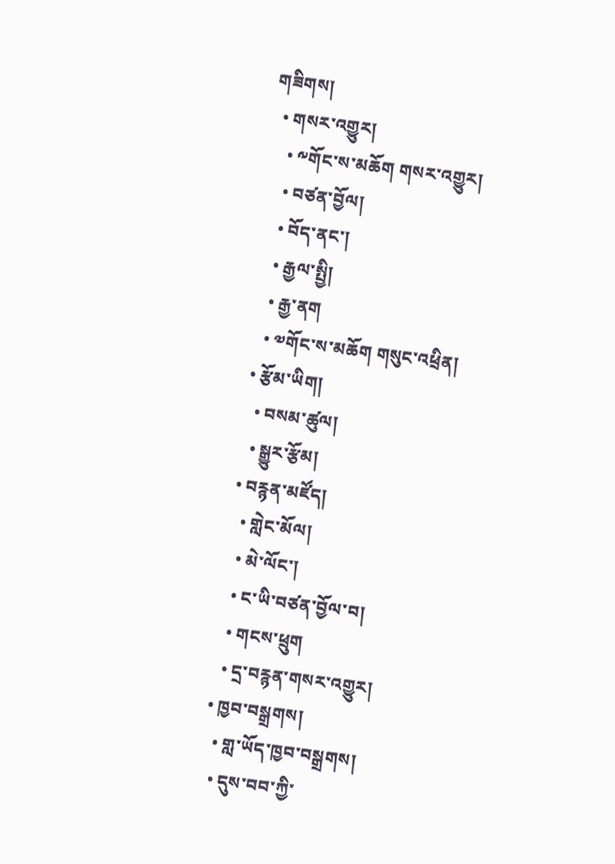གཟིགས།
  • གསར་འགྱུར།
    • ༸གོང་ས་མཆོག གསར་འགྱུར།
    • བཙན་བྱོལ།
    • བོད་ནང་།
    • རྒྱལ་སྤྱི།
    • རྒྱ་ནག
    • ༧གོང་ས་མཆོག གསུང་འཕྲིན།
  • རྩོམ་ཡིག།
    • བསམ་ཚུལ།
    • སྒྱུར་རྩོམ།
  • བརྙན་མཛོད།
    • གླེང་མོལ།
    • མེ་ལོང་།
    • ང་ཡི་བཙན་བྱོལ་བ།
    • གངས་ཕྲུག
    • དྲ་བརྙན་གསར་འགྱུར།
  • ཁྱབ་བསྒྲགས།
    • གླ་ཡོད་ཁྱབ་བསྒྲགས།
    • དུས་བབ་ཀྱི་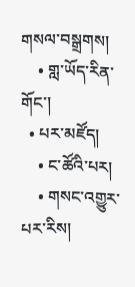གསལ་བསྒྲགས།
    • གླ་ཡོད་རིན་གོང་།
  • པར་མཛོད།
    • ང་ཚོའི་པར།
    • གསང་འགྱུར་པར་རིས།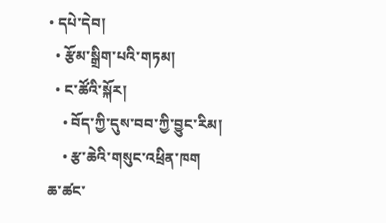• དཔེ་དེབ།
  • རྩོམ་སྒྲིག་པའི་གཏམ།
  • ང་ཚོའི་སྐོར།
    • བོད་ཀྱི་དུས་བབ་ཀྱི་བྱུང་རིམ།
    • རྩ་ཆེའི་གསུང་འཕྲིན་ཁག
ཆ་ཚང་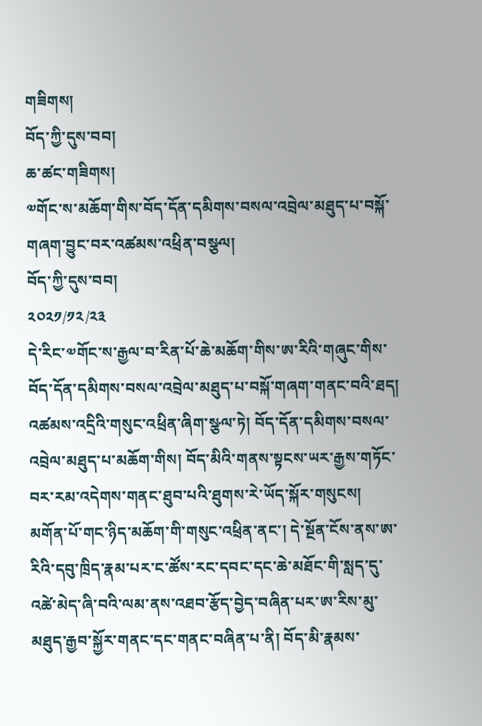གཟིགས།
བོད་ཀྱི་དུས་བབ།
ཆ་ཚང་གཟིགས།
༧གོང་ས་མཆོག་གིས་བོད་དོན་དམིགས་བསལ་འབྲེལ་མཐུད་པ་བསྐོ་གཞག་བྱུང་བར་འཚམས་འཕྲིན་བསྩལ།
བོད་ཀྱི་དུས་བབ།
༢༠༢༡/༡༢/༢༣
དེ་རིང་༧གོང་ས་རྒྱལ་བ་རིན་པོ་ཆེ་མཆོག་གིས་ཨ་རིའི་གཞུང་གིས་བོད་དོན་དམིགས་བསལ་འབྲེལ་མཐུད་པ་བསྐོ་གཞག་གནང་བའི་ཐད། འཚམས་འདྲིའི་གསུང་འཕྲིན་ཞིག་སྩལ་ཏེ། བོད་དོན་དམིགས་བསལ་འབྲེལ་མཐུད་པ་མཆོག་གིས། བོད་མིའི་གནས་སྟངས་ཡར་རྒྱས་གཏོང་བར་རམ་འདེགས་གནང་ཐུབ་པའི་ཐུགས་རེ་ཡོད་སྐོར་གསུངས།
མགོན་པོ་གང་ཉིད་མཆོག་གི་གསུང་འཕྲིན་ནང་། དེ་སྔོན་ངོས་ནས་ཨ་རིའི་དབུ་ཁྲིད་རྣམ་པར་ང་ཚོས་རང་དབང་དང་ཆེ་མཐོང་གི་སླད་དུ་འཚེ་མེད་ཞི་བའི་ལམ་ནས་འཐབ་རྩོད་བྱེད་བཞིན་པར་ཨ་རིས་མུ་མཐུད་རྒྱབ་སྐྱོར་གནང་དང་གནང་བཞིན་པ་ནི། བོད་མི་རྣམས་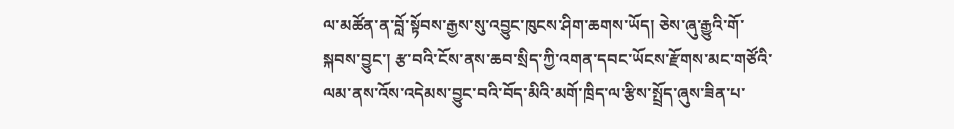ལ་མཚོན་ན་བློ་སྟོབས་རྒྱས་སུ་འབྱུང་ཁུངས་ཤིག་ཆགས་ཡོད། ཅེས་ཞུ་རྒྱུའི་གོ་སྐབས་བྱུང་། རྩ་བའི་ངོས་ནས་ཆབ་སྲིད་ཀྱི་འགན་དབང་ཡོངས་རྫོགས་མང་གཙོའི་ལམ་ནས་འོས་འདེམས་བྱུང་བའི་བོད་མིའི་མགོ་ཁྲིད་ལ་རྩིས་སྤྲོད་ཞུས་ཟིན་པ་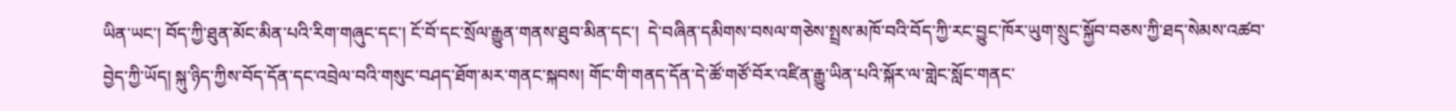ཡིན་ཡང་། བོད་ཀྱི་ཐུན་མོང་མིན་པའི་རིག་གཞུང་དང་། ངོ་བོ་དང་སྲོལ་རྒྱུན་གནས་ཐུབ་མིན་དང་།  དེ་བཞིན་དམིགས་བསལ་གཅེས་སྤྲས་མཁོ་བའི་བོད་ཀྱི་རང་བྱུང་ཁོར་ཡུག་སྲུང་སྐྱོབ་བཅས་ཀྱི་ཐད་སེམས་འཚབ་བྱེད་ཀྱི་ཡོད། སྐུ་ཉིད་ཀྱིས་བོད་དོན་དང་འབྲེལ་བའི་གསུང་བཤད་ཐོག་མར་གནང་སྐབས། གོང་གི་གནད་དོན་དེ་ཚོ་གཙོ་བོར་འཛིན་རྒྱུ་ཡིན་པའི་སྐོར་ལ་གླེང་སློང་གནང་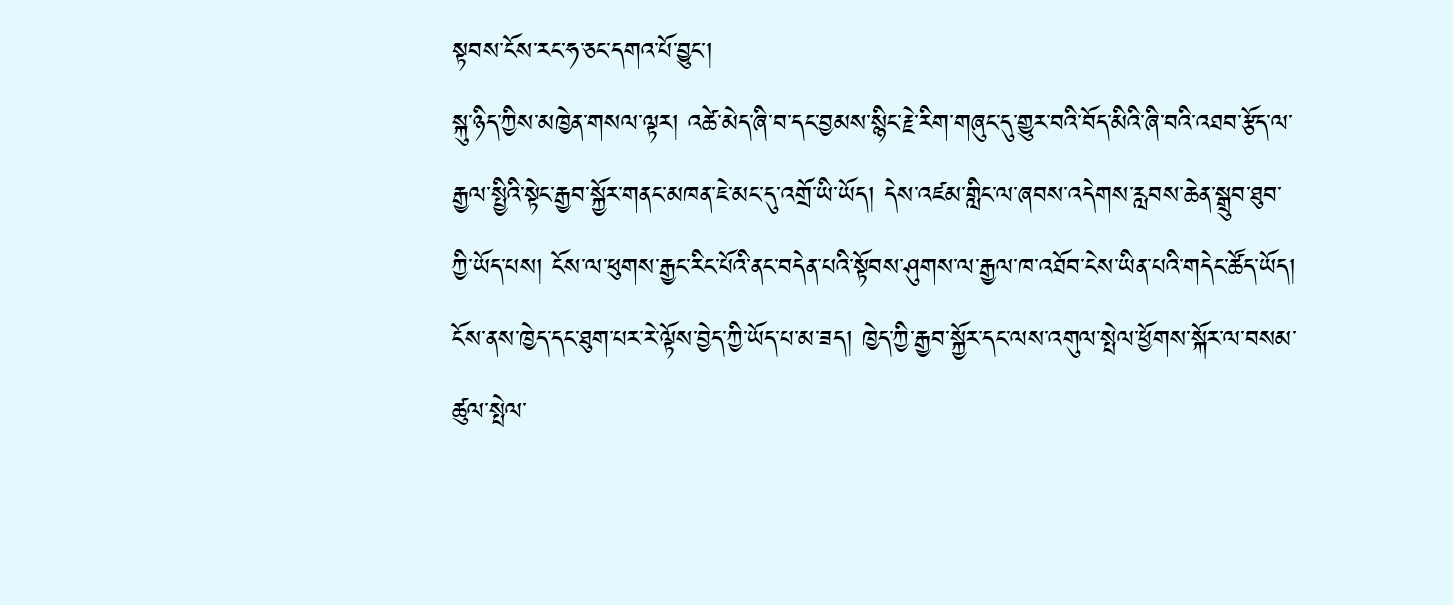སྟབས་ངོས་རང་ཧ་ཅང་དགའ་པོ་བྱུང་།
སྐུ་ཉིད་ཀྱིས་མཁྱེན་གསལ་ལྟར། འཚེ་མེད་ཞི་བ་དང་བྱམས་སྙིང་རྗེ་རིག་གཞུང་དུ་གྱུར་བའི་བོད་མིའི་ཞི་བའི་འཐབ་རྩོད་ལ་རྒྱལ་སྤྱིའི་སྟེང་རྒྱབ་སྐྱོར་གནང་མཁན་ཇེ་མང་དུ་འགྲོ་ཡི་ཡོད། དེས་འཛམ་གླིང་ལ་ཞབས་འདེགས་རླབས་ཆེན་སྒྲུབ་ཐུབ་ཀྱི་ཡོད་པས། ངོས་ལ་ཕུགས་རྒྱང་རིང་པོའི་ནང་བདེན་པའི་སྟོབས་ཤུགས་ལ་རྒྱལ་ཁ་འཐོབ་ངེས་ཡིན་པའི་གདེང་ཚོད་ཡོད། ངོས་ནས་ཁྱེད་དང་ཐུག་པར་རེ་ལྟོས་བྱེད་ཀྱི་ཡོད་པ་མ་ཟད། ཁྱེད་ཀྱི་རྒྱབ་སྐྱོར་དང་ལས་འགུལ་སྤེལ་ཕྱོགས་སྐོར་ལ་བསམ་ཚུལ་སྤེལ་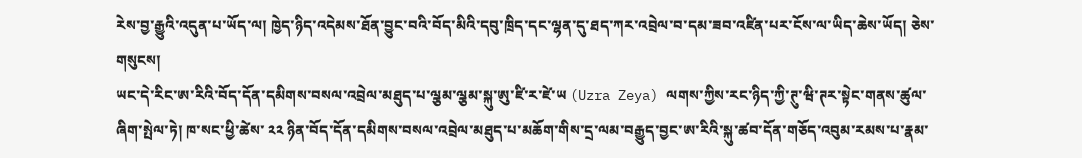རེས་བྱ་རྒྱུའི་འདུན་པ་ཡོད་ལ། ཁྱེད་ཉིད་འདེམས་ཐོན་བྱུང་བའི་བོད་མིའི་དབུ་ཁྲིད་དང་ལྷན་དུ་ཐད་ཀར་འབྲེལ་བ་དམ་ཟབ་འཛིན་པར་ངོས་ལ་ཡིད་ཆེས་ཡོད། ཅེས་གསུངས།
ཡང་དེ་རིང་ཨ་རིའི་བོད་དོན་དམིགས་བསལ་འབྲེལ་མཐུད་པ་ལྕམ་ལྕམ་སྐུ་ཨུ་ཛི་ར་ཛེ་ཡ (Uzra Zeya) ལགས་ཀྱིས་རང་ཉིད་ཀྱི་ཊུ་ཝི་ཊར་སྟེང་གནས་ཚུལ་ཞིག་སྤེལ་ཏེ། ཁ་སང་ཕྱི་ཚེས་ ༢༢ ཉིན་བོད་དོན་དམིགས་བསལ་འབྲེལ་མཐུད་པ་མཆོག་གིས་དྲ་ལམ་བརྒྱུད་བྱང་ཨ་རིའི་སྐུ་ཚབ་དོན་གཅོད་འབུམ་རམས་པ་རྣམ་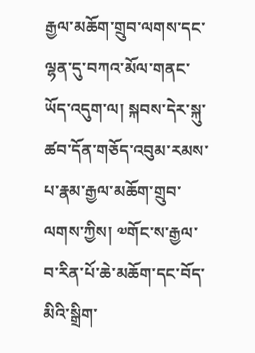རྒྱལ་མཆོག་གྲུབ་ལགས་དང་ལྷན་དུ་བཀའ་མོལ་གནང་ཡོད་འདུག་ལ། སྐབས་དེར་སྐུ་ཚབ་དོན་གཅོད་འབུམ་རམས་པ་རྣམ་རྒྱལ་མཆོག་གྲུབ་ལགས་ཀྱིས། ༧གོང་ས་རྒྱལ་བ་རིན་པོ་ཆེ་མཆོག་དང་བོད་མིའི་སྒྲིག་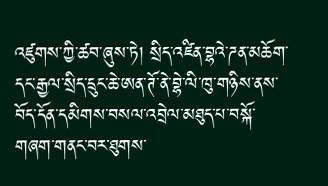འཛུགས་ཀྱི་ཚབ་ཞུས་ཏེ། སྲིད་འཛིན་བྷའེ་ཌན་མཆོག་དང་རྒྱལ་སྲིད་དྲུང་ཆེ་ཨན་ཊོ་ནེ་བྷེ་ལི་ཁུ་གཉིས་ནས་བོད་དོན་དམིགས་བསལ་འབྲེལ་མཐུད་པ་བསྐོ་གཞག་གནང་བར་ཐུགས་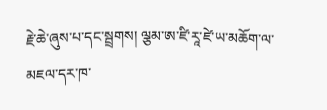རྗེ་ཆེ་ཞུས་པ་དང་སྦྲགས། ལྕམ་ཨ་ཛི་རཱ་ཛེ་ཡ་མཆོག་ལ་མཇལ་དར་ཁ་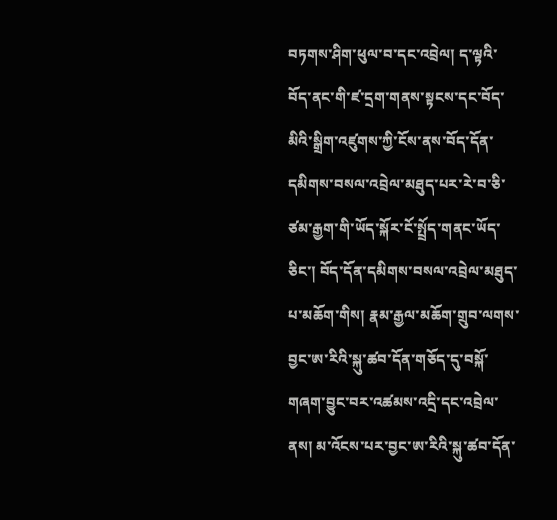བཏགས་ཤིག་ཕུལ་བ་དང་འབྲེལ། ད་ལྟའི་བོད་ནང་གི་ཛ་དྲག་གནས་སྟངས་དང་བོད་མིའི་སྒྲིག་འཛུགས་ཀྱི་ངོས་ནས་བོད་དོན་དམིགས་བསལ་འབྲེལ་མཐུད་པར་རེ་བ་ཅི་ཙམ་རྒྱག་གི་ཡོད་སྐོར་ངོ་སྤྲོད་གནང་ཡོད་ཅིང་། བོད་དོན་དམིགས་བསལ་འབྲེལ་མཐུད་པ་མཆོག་གིས། རྣམ་རྒྱལ་མཆོག་གྲུབ་ལགས་བྱང་ཨ་རིའི་སྐུ་ཚབ་དོན་གཅོད་དུ་བསྐོ་གཞག་བྱུང་བར་འཚམས་འདྲི་དང་འབྲེལ་ནས། མ་འོངས་པར་བྱང་ཨ་རིའི་སྐུ་ཚབ་དོན་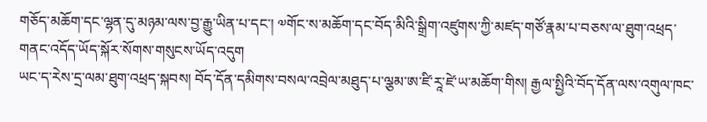གཅོད་མཆོག་དང་ལྷན་དུ་མཉམ་ལས་བྱ་རྒྱུ་ཡིན་པ་དང་། ༧གོང་ས་མཆོག་དང་བོད་མིའི་སྒྲིག་འཛུགས་ཀྱི་མཛད་གཙོ་རྣམ་པ་བཅས་ལ་ཐུག་འཕྲད་གནང་འདོད་ཡོད་སྐོར་སོགས་གསུངས་ཡོད་འདུག
ཡང་ད་རེས་དྲ་ལམ་ཐུག་འཕྲད་སྐབས། བོད་དོན་དམིགས་བསལ་འབྲེལ་མཐུད་པ་ལྕམ་ཨ་ཛི་རཱ་ཛེ་ཡ་མཆོག་གིས། རྒྱལ་སྤྱིའི་བོད་དོན་ལས་འགུལ་ཁང་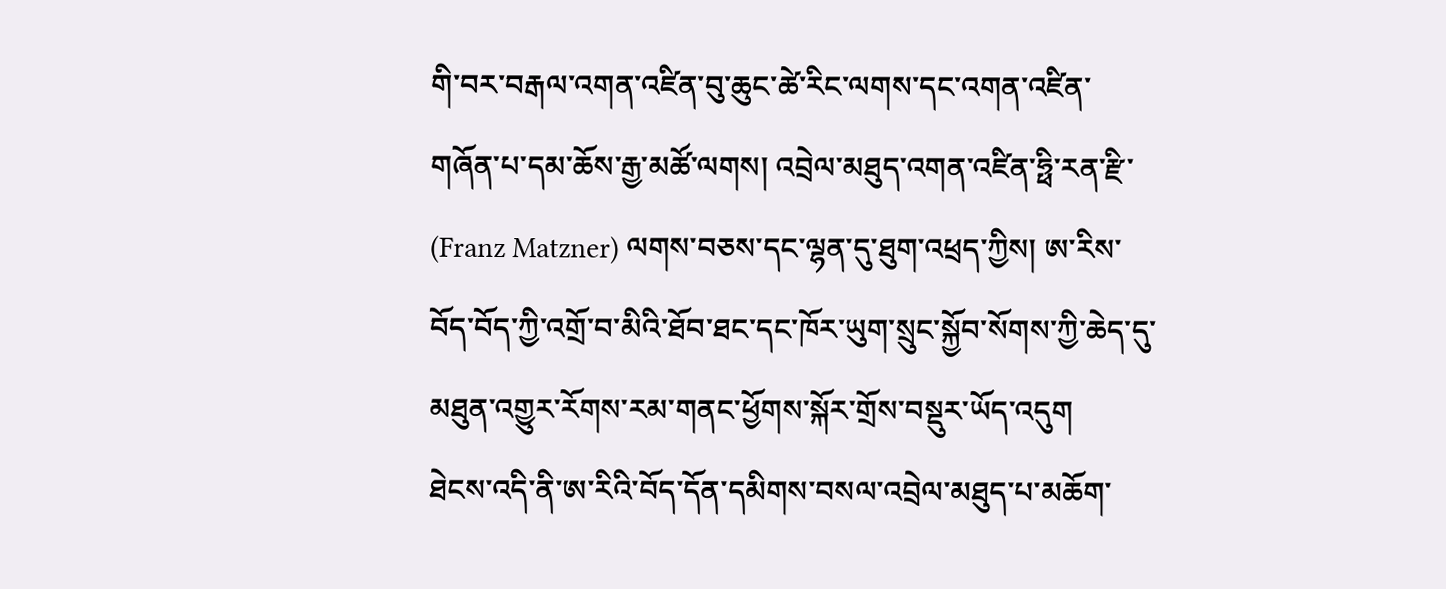གི་བར་བརྒལ་འགན་འཛིན་བུ་ཆུང་ཚེ་རིང་ལགས་དང་འགན་འཛིན་གཞོན་པ་དམ་ཆོས་རྒྱ་མཚོ་ལགས། འབྲེལ་མཐུད་འགན་འཛིན་ཧྥི་རན་རྫི་ (Franz Matzner) ལགས་བཅས་དང་ལྷན་དུ་ཐུག་འཕྲད་ཀྱིས། ཨ་རིས་བོད་བོད་ཀྱི་འགྲོ་བ་མིའི་ཐོབ་ཐང་དང་ཁོར་ཡུག་སྲུང་སྐྱོབ་སོགས་ཀྱི་ཆེད་དུ་མཐུན་འགྱུར་རོགས་རམ་གནང་ཕྱོགས་སྐོར་གྲོས་བསྡུར་ཡོད་འདུག
ཐེངས་འདི་ནི་ཨ་རིའི་བོད་དོན་དམིགས་བསལ་འབྲེལ་མཐུད་པ་མཆོག་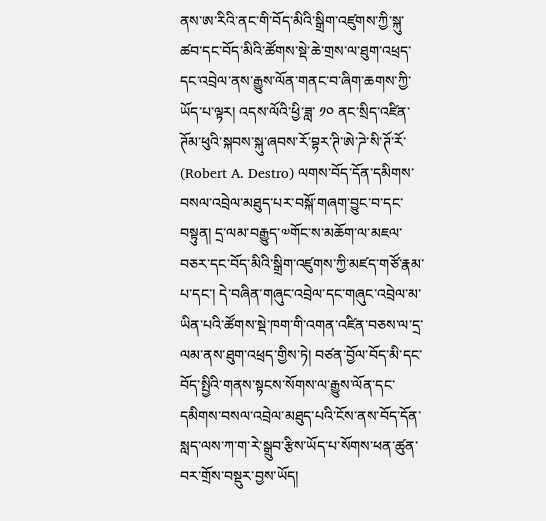ནས་ཨ་རིའི་ནང་གི་བོད་མིའི་སྒྲིག་འཛུགས་ཀྱི་སྐུ་ཚབ་དང་བོད་མིའི་ཚོགས་སྡེ་ཆེ་གྲས་ལ་ཐུག་འཕྲད་དང་འབྲེལ་ནས་རྒྱུས་ལོན་གནང་བ་ཞིག་ཆགས་ཀྱི་ཡོད་པ་ལྟར། འདས་ལོའི་ཕྱི་ཟླ་ ༡༠ ནང་སྲིད་འཛིན་ཊོམ་ཕུའི་སྐབས་སྐུ་ཞབས་རོ་བྷར་ཊི་ཨེ་ཌེ་སི་ཊོ་རོ་ (Robert A. Destro) ལགས་བོད་དོན་དམིགས་བསལ་འབྲེལ་མཐུད་པར་བསྐོ་གཞག་བྱུང་བ་དང་བསྟུན། དྲ་ལམ་བརྒྱུད་༧གོང་ས་མཆོག་ལ་མཇལ་བཅར་དང་བོད་མིའི་སྒྲིག་འཛུགས་ཀྱི་མཛད་གཙོ་རྣམ་པ་དང་། དེ་བཞིན་གཞུང་འབྲེལ་དང་གཞུང་འབྲེལ་མ་ཡིན་པའི་ཚོགས་སྡེ་ཁག་གི་འགན་འཛིན་བཅས་ལ་དྲ་ལམ་ནས་ཐུག་འཕྲད་གྱིས་ཏེ། བཙན་བྱོལ་བོད་མི་དང་བོད་སྤྱིའི་གནས་སྟངས་སོགས་ལ་རྒྱུས་ལོན་དང་དམིགས་བསལ་འབྲེལ་མཐུད་པའི་ངོས་ནས་བོད་དོན་སླད་ལས་ཀ་ག་རེ་སྒྲུབ་རྩིས་ཡོད་པ་སོགས་ཕན་ཚུན་བར་གྲོས་བསྡུར་བྱས་ཡོད།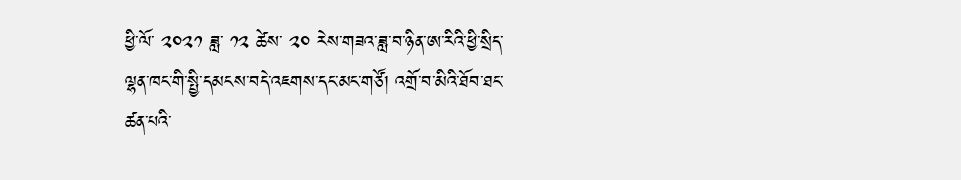ཕྱི་ལོ་ ༢༠༢༡ ཟླ་ ༡༢ ཚེས་ ༢༠ རེས་གཟའ་ཟླ་བ་ཉིན་ཨ་རིའི་ཕྱི་སྲིད་ལྷན་ཁང་གི་སྤྱི་དམངས་བདེ་འཇགས་དང་མང་གཙོ། འགྲོ་བ་མིའི་ཐོབ་ཐང་ཚན་པའི་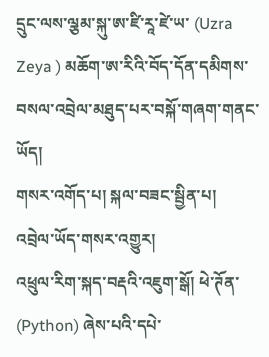དྲུང་ལས་ལྕམ་སྐུ་ཨ་ཛི་རཱ་ཛེ་ཡ་ (Uzra Zeya ) མཆོག་ཨ་རིའི་བོད་དོན་དམིགས་བསལ་འབྲེལ་མཐུད་པར་བསྐོ་གཞག་གནང་ཡོད།
གསར་འགོད་པ། སྐལ་བཟང་སྦྱིན་པ།
འབྲེལ་ཡོད་གསར་འགྱུར།
འཕྲུལ་རིག་སྐད་བརྡའི་འཇུག་སྒོ། ཕེ་ཊོན་ (Python) ཞེས་པའི་དཔེ་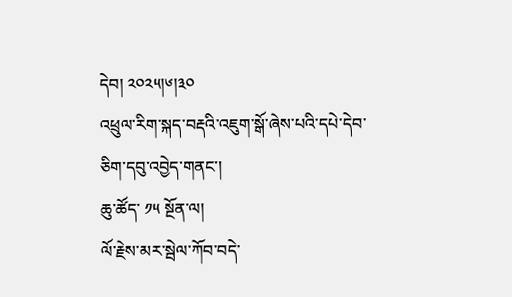དེབ། ༢༠༢༥།༦།༣༠
འཕྲུལ་རིག་སྐད་བརྡའི་འཇུག་སྒོ་ཞེས་པའི་དཔེ་དེབ་ཅིག་དབུ་འབྱེད་གནང་།
ཆུ་ཚོད་ ༡༥ སྔོན་ལ།
ལོ་རྗེས་མར་སྦེལ་ཀོབ་བདེ་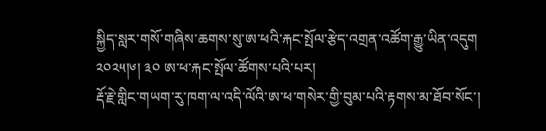སྐྱིད་སླར་གསོ་གཞིས་ཆགས་སུ་ཨ་ཕའི་རྐང་སྤོལ་རྩེད་འགྲན་འཚོག་རྒྱུ་ཡིན་འདུག ༢༠༢༥།༦། ༣༠ ཨ་ཕ་རྐང་སྤོལ་ཚོགས་པའི་པར།
རྡོ་རྗེ་གླིང་གཡག་རུ་ཁག་ལ་འདི་ལོའི་ཨ་ཕ་གསེར་གྱི་བུམ་པའི་རྟགས་མ་ཐོབ་སོང་།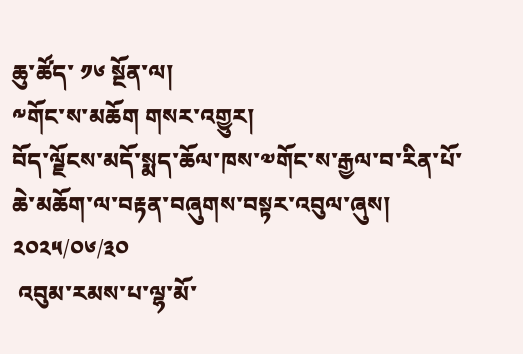ཆུ་ཚོད་ ༡༦ སྔོན་ལ།
༸གོང་ས་མཆོག གསར་འགྱུར།
བོད་ལྗོངས་མདོ་སྨད་ཆོལ་ཁས་༧གོང་ས་རྒྱལ་བ་རིན་པོ་ཆེ་མཆོག་ལ་བརྟན་བཞུགས་བསྟར་འབུལ་ཞུས།
༢༠༢༥/༠༦/༣༠
 འབུམ་རམས་པ་ལྷ་མོ་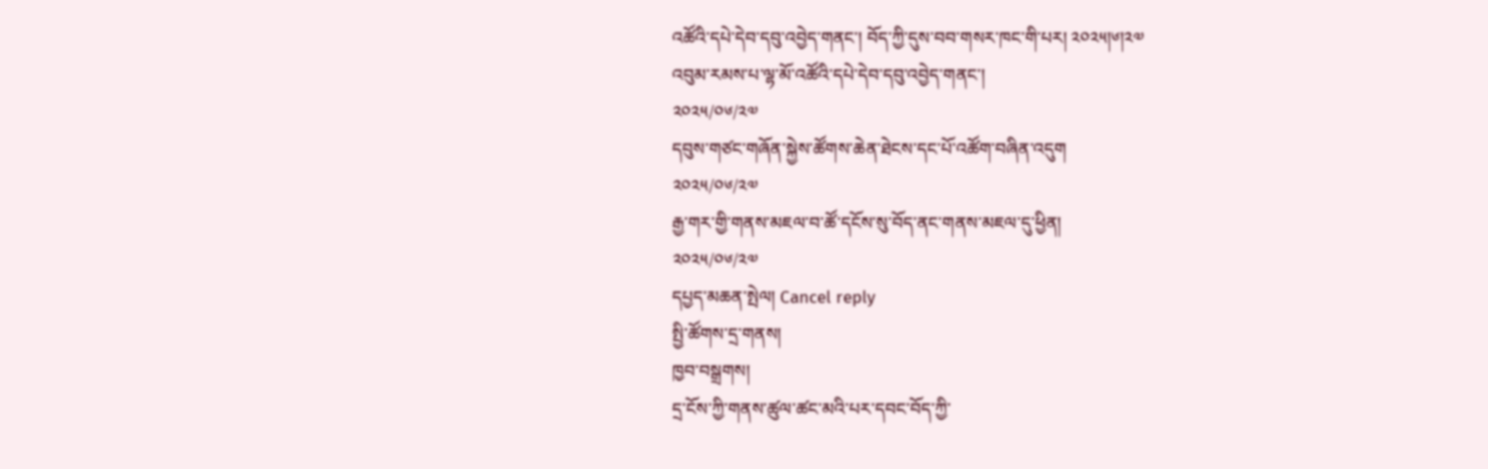འཚོའི་དཔེ་དེབ་དབུ་འབྱེད་གནང་། བོད་ཀྱི་དུས་བབ་གསར་ཁང་གི་པར། ༢༠༢༥།༦།༢༧
འབུམ་རམས་པ་ལྷ་མོ་འཚོའི་དཔེ་དེབ་དབུ་འབྱེད་གནང་།
༢༠༢༥/༠༦/༢༧
དབུས་གཙང་གཞོན་སྐྱེས་ཚོགས་ཆེན་ཐེངས་དང་པོ་འཚོག་བཞིན་འདུག
༢༠༢༥/༠༦/༢༧
རྒྱ་གར་གྱི་གནས་མཇལ་བ་ཚོ་དངོས་སུ་བོད་ནང་གནས་མཇལ་དུ་ཕྱིན།
༢༠༢༥/༠༦/༢༧
དཔྱད་མཆན་སྤེལ། Cancel reply
སྤྱི་ཚོགས་དྲ་གནས།
ཁྱབ་བསྒྲགས།
དྲ་ངོས་ཀྱི་གནས་ཚུལ་ཚང་མའི་པར་དབང་བོད་ཀྱི་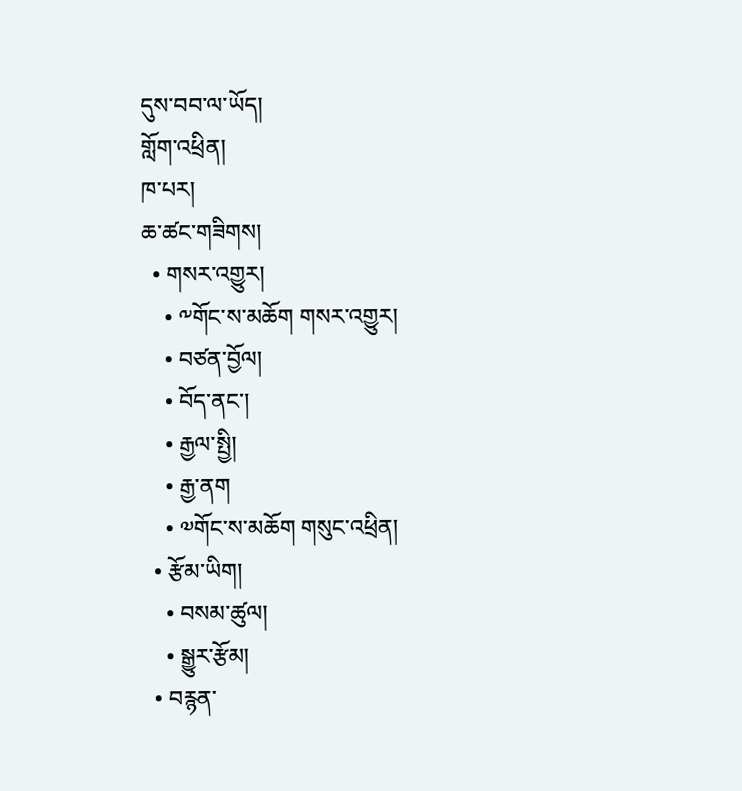དུས་བབ་ལ་ཡོད།
གློག་འཕྲིན།
ཁ་པར།
ཆ་ཚང་གཟིགས།
  • གསར་འགྱུར།
    • ༸གོང་ས་མཆོག གསར་འགྱུར།
    • བཙན་བྱོལ།
    • བོད་ནང་།
    • རྒྱལ་སྤྱི།
    • རྒྱ་ནག
    • ༧གོང་ས་མཆོག གསུང་འཕྲིན།
  • རྩོམ་ཡིག།
    • བསམ་ཚུལ།
    • སྒྱུར་རྩོམ།
  • བརྙན་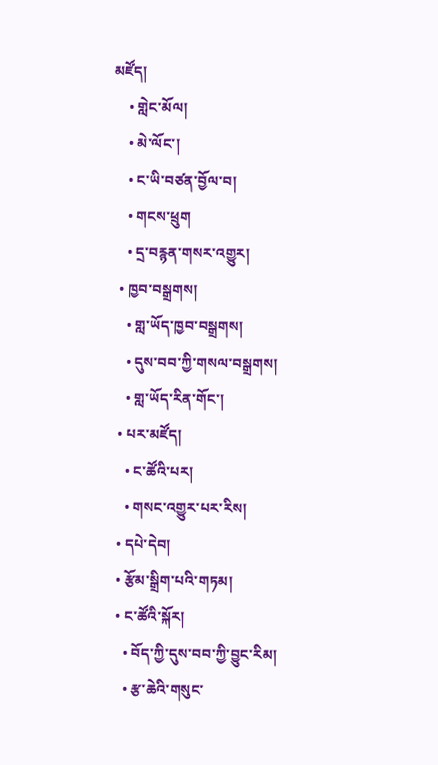མཛོད།
    • གླེང་མོལ།
    • མེ་ལོང་།
    • ང་ཡི་བཙན་བྱོལ་བ།
    • གངས་ཕྲུག
    • དྲ་བརྙན་གསར་འགྱུར།
  • ཁྱབ་བསྒྲགས།
    • གླ་ཡོད་ཁྱབ་བསྒྲགས།
    • དུས་བབ་ཀྱི་གསལ་བསྒྲགས།
    • གླ་ཡོད་རིན་གོང་།
  • པར་མཛོད།
    • ང་ཚོའི་པར།
    • གསང་འགྱུར་པར་རིས།
  • དཔེ་དེབ།
  • རྩོམ་སྒྲིག་པའི་གཏམ།
  • ང་ཚོའི་སྐོར།
    • བོད་ཀྱི་དུས་བབ་ཀྱི་བྱུང་རིམ།
    • རྩ་ཆེའི་གསུང་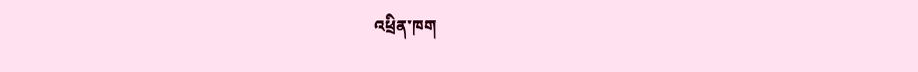འཕྲིན་ཁག